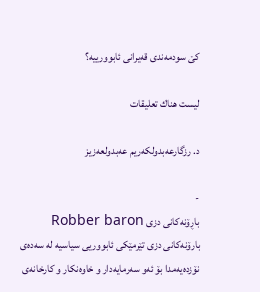كێ سودمه‌ندی قه‌یرانی ئابوورییه‌؟

ليست هناك تعليقات

د. رزگارعه‌بدولكه‌ریم عه‌بدولعه‌زیز

-
باڕۆنه‌كانی دزی Robber baron
بارۆنه‌كانی دزی تێرمێكی ئابووریی سیاسیه‌ له‌ سه‌ده‌ی نۆزده‌یه‌مدا بۆ ئه‌و سه‌رمایه‌دار و خاوه‌نكار و كارخانه‌ی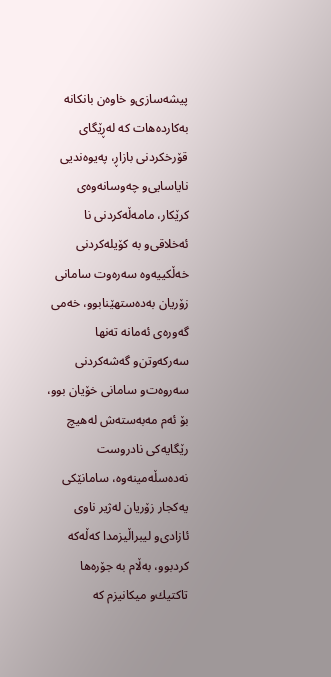پیشه‌سازی‌و خاوه‌ن بانكانه‌ به‌كارده‌هات كه‌ له‌ڕێگای قۆرخكردنی بازاڕ، په‌یوه‌ندیی نایاسایی‌و چه‌وسانه‌وه‌ی كرێكار، مامه‌ڵه‌كردنی نا ئه‌خلاقی‌و به‌ كۆیله‌كردنی خه‌ڵكییه‌وه‌ سه‌ره‌وت سامانی زۆریان به‌ده‌ستهێنابوو، خه‌می گه‌وره‌ی ئه‌مانه‌ ته‌نها سه‌ركه‌وتن‌و گه‌شه‌كردنی سه‌روه‌ت‌و سامانی خۆیان بوو، بۆ ئه‌م مه‌به‌سته‌ش له‌هیچ رێگایه‌كی نادروست نه‌ده‌سڵه‌مینه‌وه‌، سامانێكی یه‌كجار زۆریان له‌ژیر ناوی ئازادی‌و لیبراڵیزمدا كه‌ڵه‌كه‌ كردبوو، به‌ڵام به‌ جۆره‌ها تاكتیك‌و میكانیزم كه‌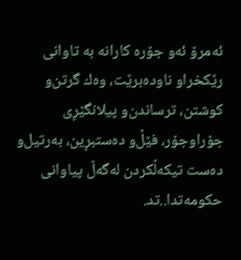ئه‌مرۆ ئه‌و جۆره‌ كارانه‌ به‌ تاوانی رێكخراو ناوده‌برێت، وه‌ك گرتن‌و كوشتن، ترساندن‌و پیلانگێڕی جۆراوجۆر، فێڵ‌و ده‌ستبڕین، به‌رتیل‌و ده‌ست تیكه‌ڵكردن له‌گه‌ڵ پیاوانی حكومه‌تدا..تد.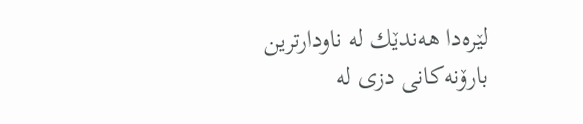لێره‌دا هه‌ندێك له‌ ناودارترین بارۆنه‌كانی دزی له‌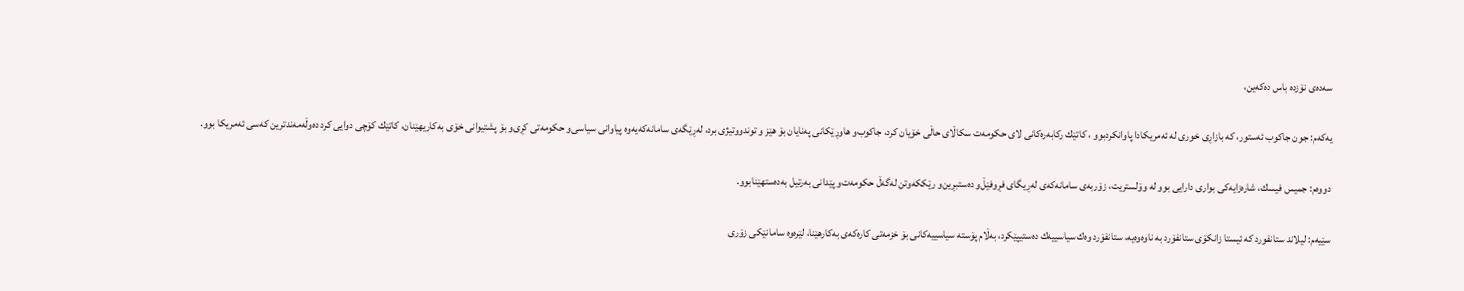سه‌ده‌ی نۆزده‌ باس ده‌كه‌ین،

یه‌كه‌م: جون جاكوب ئه‌ستور، كه‌ بازاڕی خوری له‌ ئه‌مریكادا پاوانكردبوو ، كاتێك ركابه‌ره‌كانی لای حكومه‌ت سكاڵای حاڵی خۆیان كرد، جاكوب‌و هاوڕێكانی په‌نایان بۆ هێز و توندووتیژی برد، له‌ڕێگه‌ی سامانه‌كه‌یه‌وه‌ پیاوانی سیاسی‌و حكومه‌تی كڕی‌و بۆ پشتیوانی خۆی به‌كاریهێنان، كاتێك كۆچی دوایی كرد ده‌وڵه‌مه‌ندترین كه‌سی ئه‌مریكا بوو.

دووه‌م: جمیس فیسك، شاره‌زایه‌كی بواری دارایی بوو له‌ وۆلستریت، زۆربه‌ی سامانه‌كه‌ی له‌ڕیگای فڕوفێڵ‌و ده‌ستبڕین‌و رێككه‌وتن له‌گه‌ڵ حكومه‌ت‌و پێدانی به‌رتیل به‌ده‌ستهێنابوو.

سێیه‌م: لیلاند ستانفورد كه‌ ئیستا زانكۆی ستانفۆرد به‌ ناوه‌وه‌یه‌، ستانفۆرد وه‌ك سیاسییه‌ك ده‌ستیپێكرد، به‌ڵام پۆسته‌ سیاسییه‌كانی بۆ خزمه‌تی كاره‌كه‌ی به‌كارهێنا، لێره‌وه‌ سامانێكی زۆری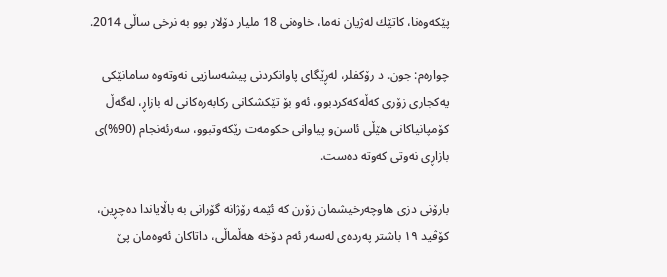پێكه‌وه‌نا، كاتێك له‌ژیان نه‌ما، خاوه‌نی 18 ملیار دۆلار بوو به‌ نرخی ساڵی 2014.

چواره‌م: جون. د رۆكفلر، له‌ڕێگای پاوانكردنی پیشه‌سازیی نه‌وته‌وه‌ سامانێكی یه‌كجاری زۆری كه‌ڵه‌كه‌كردبوو، ئه‌و بۆ تێكشكانی ركابه‌ره‌كانی له‌ بازاڕ، له‌گه‌ڵ كۆمپانیاكانی هێڵی ئاسن‌و پیاوانی حكومه‌ت رێكه‌وتبوو، سه‌رئه‌نجام (90%)ی بازاڕی نه‌وتی كه‌وته‌ ده‌ست.

بارۆنی دزی هاوچه‌رخیشمان زۆرن كه‌ ئێمه‌ رۆژانه‌ گۆرانی به‌ باڵایاندا ده‌چڕین، كۆڤید ١٩ باشتر په‌رده‌ی له‌سه‌ر ئه‌م دۆخه‌ هه‌ڵماڵی، داتاكان ئه‌وه‌مان پێ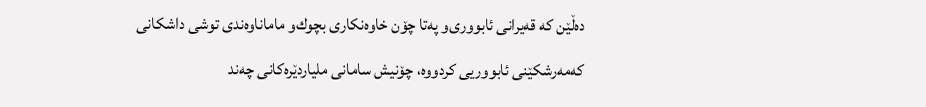ده‌ڵێن كه‌ قه‌یرانی ئابووری‌و په‌تا چۆن خاوه‌نكاری بچوك‌و ماماناوه‌ندی توشی داشكانی كه‌مه‌رشكێنی ئابووریی كردووه‌، چۆنیش سامانی ملیاردێره‌كانی چه‌ند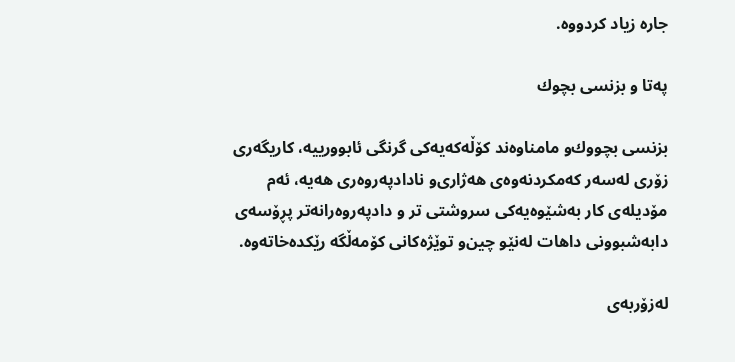جاره‌ زیاد كردووه‌.

په‌تا و بزنسی بچوك

بزنسی بچووك‌و مامناوه‌ند كۆڵه‌كه‌یه‌كی گرنگی ئابوورییه‌، كاریگه‌ری زۆری له‌سه‌ر كه‌مكردنه‌وه‌ی هه‌ژاری‌و نادادپه‌روه‌ری هه‌یه‌، ئه‌م مۆدیله‌ی كار به‌شێوه‌یه‌كی سروشتی تر و دادپه‌روه‌رانه‌تر پڕۆسه‌ی دابه‌شبوونی داهات له‌نێو چین‌و توێژه‌كانی كۆمه‌ڵگه‌ رێكده‌خاته‌وه‌.

له‌زۆربه‌ی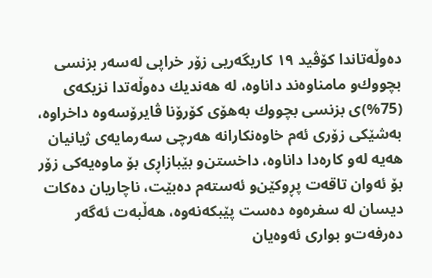ده‌وڵه‌تاندا كۆڤید ١٩ كاریگه‌ریی زۆر خراپی له‌سه‌ر بزنسی بچووك‌و مامناوه‌ند داناوه‌، له‌ هه‌ندیك ده‌وڵه‌تدا نزیكه‌ی (75%)ی بزنسی بچووك به‌هۆی كۆرۆنا ڤایرۆسه‌وه‌ داخراوه‌، به‌شێكی زۆری ئه‌م خاوه‌نكارانه‌ هه‌رچی سه‌رمایه‌ی ژیانیان هه‌یه‌ له‌و كاره‌دا داناوه‌، داخستن‌و بێبازاڕی بۆ ماوه‌یه‌كی زۆر بۆ ئه‌وان تاقه‌ت پڕوكێن‌و ئه‌سته‌م ده‌بێت، ناچاریان ده‌كات دیسان له‌ سفره‌وه‌ ده‌ست پێبكه‌نه‌وه‌، هه‌ڵبه‌ت ئه‌گه‌ر ده‌رفه‌ت‌و بواری ئه‌وه‌یان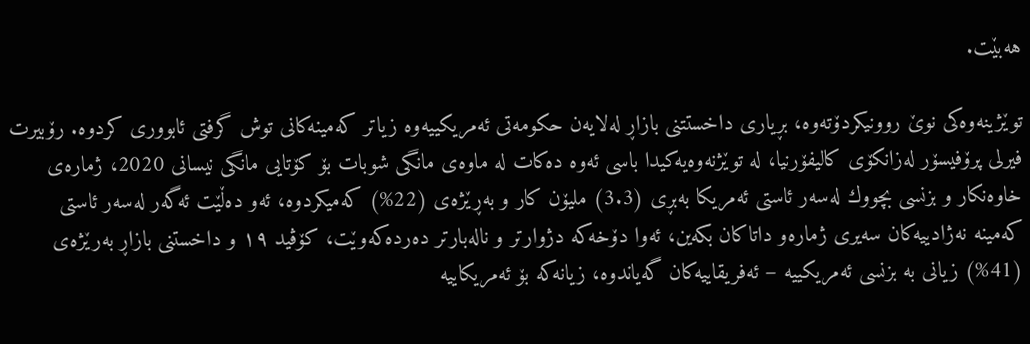هه‌بێت.

توێژینه‌وه‌كی نوێ روونیكردۆته‌وه‌، بڕیاری داخستتنی بازاڕ له‌لایه‌ن حكومه‌تی ئه‌مریكییه‌وه‌ زیاتر كه‌مینه‌كانی توش گرفتی ئابووری كردوه‌. رۆبیرت فیرلی پرۆفیسۆر له‌زانكۆی كالیفۆرنیا، له‌ توێژنه‌وه‌یه‌كیدا باسی ئه‌وه‌ ده‌كات له‌ ماوه‌ی مانگی شوبات بۆ كۆتایی مانگی نیسانی 2020، ژماره‌ی خاوه‌نكار و بزنسی بچو‌وك له‌سه‌ر ئاستی ئه‌مریكا به‌بڕی (3.3) ملیۆن كار و به‌ڕێژه‌ی (22%) كه‌میكردوه‌، ئه‌و ده‌ڵێت ئه‌گه‌ر له‌سه‌ر ئاستی كه‌مینه‌ نه‌ژادییه‌كان سه‌یری ژماره‌و داتاكان بكه‌ین، ئه‌وا دۆخه‌كه‌ دژوارتر و ناله‌بارتر ده‌رده‌كه‌وێت، كۆڤید ١٩ و داخستنی بازاڕ به‌رێژه‌ی (41%) زیانی به‌ بزنسی ئه‌مریكییه‌ – ئه‌فریقاییه‌كان گه‌یاندوه‌، زیانه‌كه‌ بۆ ئه‌مریكاییه‌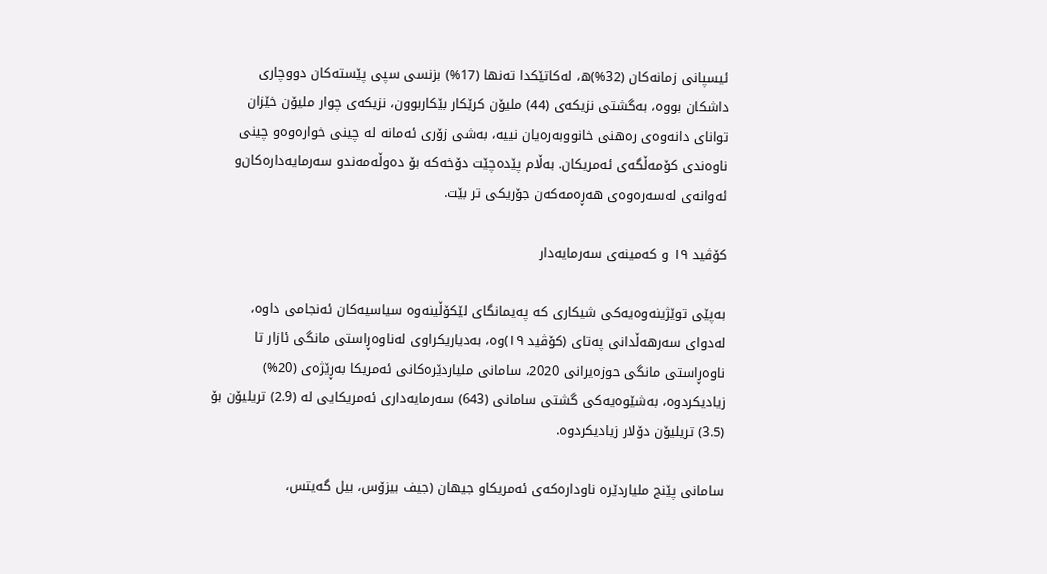ئیسپانی زمانه‌كان (32%)ه‌، له‌كاتێكدا ته‌نها (17%) بزنسی سپی پێسته‌كان دووچاری داشكان بووه‌، به‌گشتی نزیكه‌ی (44) ملیۆن كرێكار بێكاربوون، نزیكه‌ی چوار ملیۆن خێزان توانای دانه‌وه‌ی ره‌هنی خانووبه‌ره‌یان نییه‌، به‌شی زۆری ئه‌مانه‌ له‌ چینی خواره‌وه‌و چینی ناوه‌ندی كۆمه‌ڵگه‌ی ئه‌مریكان. به‌ڵام پێده‌چێت دۆخه‌كه‌ بۆ ده‌وڵه‌مه‌ندو سه‌رمایه‌داره‌كان‌و ئه‌وانه‌ی له‌سه‌ره‌وه‌ی هه‌ڕه‌مه‌كه‌ن جۆریكی تر بێت.

كۆڤید ١٩ و كه‌مینه‌ی سه‌رمایه‌دار

به‌پێی توێژینه‌وه‌یه‌كی شیكاری كه‌ په‌یمانگای لێكۆڵینه‌وه‌ سیاسیه‌كان ئه‌نجامی داوه‌، له‌دوای سه‌رهه‌ڵدانی په‌تای (كۆڤید ١٩)وه‌، به‌دیاریكراوی له‌ناوه‌ڕاستی مانگی ئازار تا ناوه‌ڕاستی مانگی حوزه‌یرانی 2020، سامانی ملیاردێره‌كانی ئه‌مریكا به‌ڕێژه‌ی (20%) زیادیكردوه‌، به‌شێوه‌یه‌كی گشتی سامانی (643) سه‌رمایه‌داری ئه‌مریكایی له‌ (2.9) تریلیۆن بۆ (3.5) تریلیۆن دۆلار زیادیكردوه‌.

سامانی پێنج ملیاردێره‌ ناوداره‌كه‌ی ئه‌مریكاو جیهان (جیف بیزۆس، بیل گه‌یتس،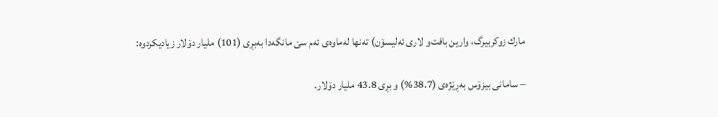مارك زوكربیرگ، وارین بافت‌و لاری ئه‌لیسۆن) ته‌نها له‌ماوه‌ی ئه‌م سێ مانگه‌دا به‌بڕی (101) ملیار دۆلار زیادیكردوه‌:

– سامانی بیزۆس به‌ڕێژه‌ی (38.7%) و بڕی 43.8 ملیار دۆلار.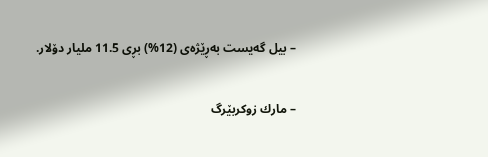– بیل گه‌یست به‌ڕێژه‌ی (12%) بڕی 11.5 ملیار دۆلار.

– مارك زوكربێرگ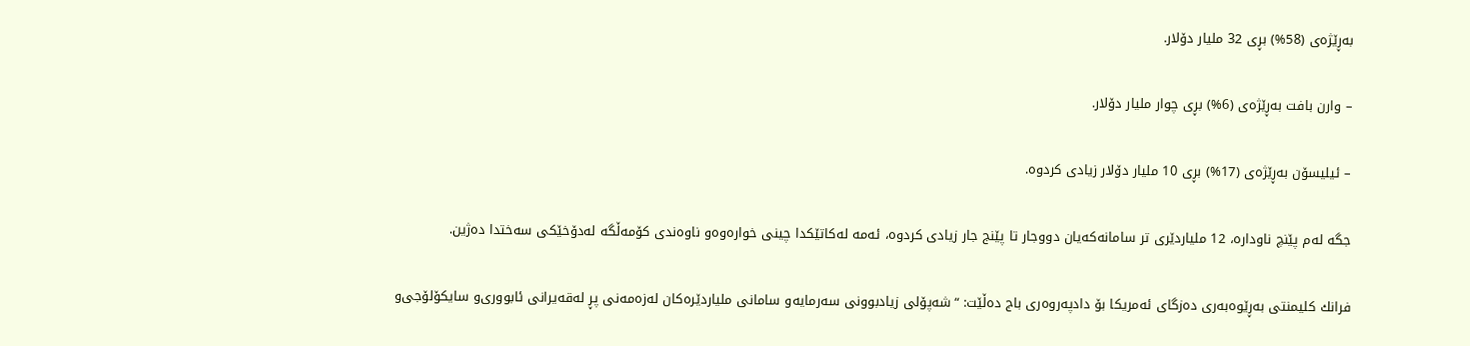به‌ڕێژه‌ی (58%) بڕی 32 ملیار دۆلار.

– وارن بافت به‌ڕێژه‌ی (6%) بڕی چوار ملیار دۆلار.

– ئیلیسۆن به‌ڕێژه‌ی (17%) بڕی 10 ملیار دۆلار زیادی كردوه‌.

جگه‌ له‌م پێنچ ناوداره‌، 12 ملیاردێری تر سامانه‌كه‌یان دووجار تا پێنج جار زیادی كردوه‌، ئه‌مه‌ له‌كاتێكدا چینی خواره‌وه‌و ناوه‌ندی كۆمه‌ڵگه‌ له‌دۆخێكی سه‌ختدا ده‌ژین.

فرانك كلیمنتی به‌ڕێوه‌به‌ری ده‌زگای ئه‌مریكا بۆ دادپه‌روه‌ری باج ده‌ڵێت: “شه‌پۆلی زیادبوونی سه‌رمایه‌و سامانی ملیاردێره‌كان له‌زه‌مه‌نی پڕ له‌قه‌یرانی ئابووری‌و سایكۆلۆجی‌و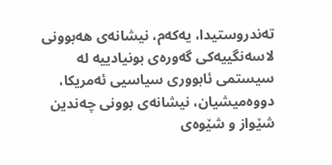ته‌ندروستیدا، یه‌كه‌م، نیشانه‌ی هه‌بوونی لاسه‌نگییه‌كی گه‌وره‌ی بونیادییه‌ له‌ سیستمی ئابووری سیاسیی ئه‌مریكا، دووه‌میشیان، نیشانه‌ی بوونی چه‌ندین شێواز و شێوه‌ی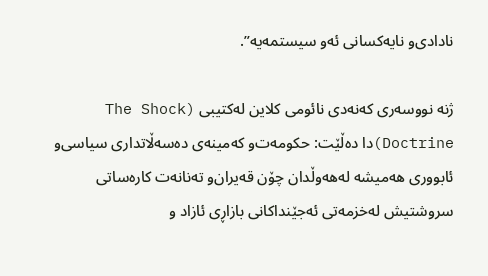نادادی‌و نایه‌كسانی ئه‌و سیستمه‌یه‌”.

ژنه‌ نووسه‌ری كه‌نه‌دی نائومی كلاین له‌كتیبی (The Shock Doctrine)دا ده‌ڵێت: حكومه‌ت‌و كه‌مینه‌ی ده‌سه‌ڵاتداری سیاسی‌و ئابووری هه‌میشه‌ له‌هه‌وڵدان چۆن قه‌یران‌و ته‌نانه‌ت كاره‌ساتی سروشتیش له‌خزمه‌تی ئه‌جێنداكانی بازاڕی ئازاد و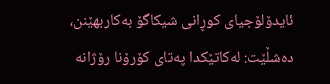ئایدۆلۆجیای كوڕانی شیكاگۆ به‌كاربهێنن، ده‌شڵێت: له‌كاتێكدا په‌تای كۆرۆنا رۆژانه‌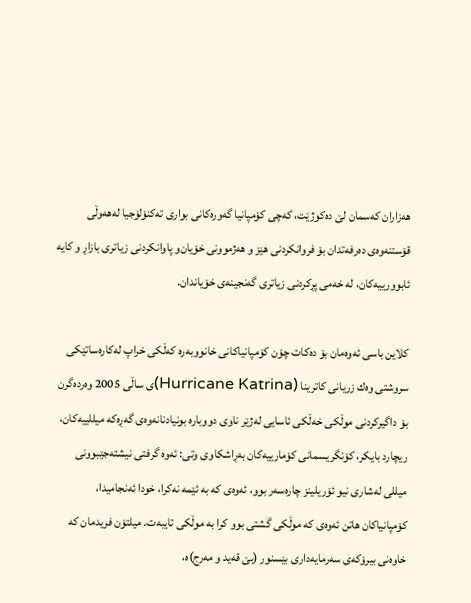هه‌زاران كه‌سمان لێ ده‌كوژێت، كه‌چی كۆمپانیا گه‌وره‌كانی بواری ته‌كنۆلۆجیا له‌هه‌وڵی قۆستنه‌وه‌ی ده‌رفه‌تدان بۆ فروانكردنی هێز و هه‌ژموونی خۆیان‌و پاوانكردنی زیاتری بازاڕ و كایه‌ ئابوورییه‌كان، له‌ خه‌می پڕكردنی زیاتری گه‌نجینه‌ی خۆیاندان.

كلاین باسی ئه‌وه‌مان بۆ ده‌كات چۆن كۆمپانیاكانی خانووبه‌ره‌ كه‌ڵكی خراپ له‌كاره‌ساتێكی سروشتی وه‌ك زریانی كاترینا (Hurricane Katrina)ی ساڵی 2005 وه‌رده‌گرن بۆ داگیركردنی موڵكی خه‌ڵكی ئاسایی له‌ژێر ناوی دووباره‌ بونیادنانه‌وه‌ی گه‌ڕه‌كه‌ میللییه‌كان، ریچارد بایكر، كۆنگریسمانی كۆمارییه‌كان به‌ڕاشكاوی وتی: ئه‌وه‌ گرفتی نیشته‌جێبوونی میللی له‌شاری نیو ئۆریلینز چاره‌سه‌ر بوو، ئه‌وه‌ی كه‌ به‌ ئێمه‌ نه‌كرا، خودا ئه‌نجامیدا، كۆمپانیاكان هاتن ئه‌وه‌ی كه‌ موڵكی گشتی بوو كرا به‌ موڵكی تایبه‌ت. میلتۆن فریدمان كه‌ خاوه‌نی بیرۆكه‌ی سه‌رمایه‌داری بێسنور (بێ قه‌ید و مه‌رج)ه‌،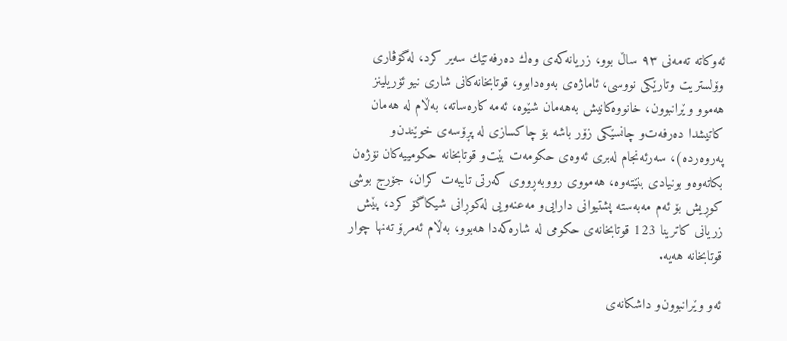ئه‌وكاته‌ ته‌مه‌نی ٩٣ ساڵ بوو، زریانه‌كه‌ی وه‌ك ده‌رفه‌تێك سه‌یر كرد، له‌گۆڤاری وۆلستریت وتارێكی نووسی، ئاماژه‌ی به‌وه‌دابوو، قوتابخانه‌كانی شاری نیو ئۆریلینز هه‌موو وێرانبوون، خانووه‌كانیش به‌هه‌مان شێوه‌، ئه‌مه‌ كاره‌ساته‌، به‌ڵام له‌ هه‌مان كاتیشدا ده‌رفه‌ت‌و چانسێكی زۆر باشه‌ بۆ چاكسازی له‌ پڕۆسه‌ی خوێندن‌و په‌روه‌رده‌)، سه‌رئه‌نجام له‌بری ئه‌وه‌ی حكومه‌ت بێت‌و قوتابخانه‌ حكومییه‌كان نۆژه‌ن بكاته‌وه‌و بونیادی بنێته‌وه‌، هه‌مووی رووبه‌ڕووی كه‌رتی تایبه‌ت كران، جۆرج بوشی كوڕیش بۆ ئه‌م مه‌به‌سته‌ پشتیوانی دارایی‌و مه‌عنه‌ویی له‌كوڕانی شیكاگۆ كرد، پێش زریانی كاترینا 123 قوتابخانه‌ی حكومی له‌ شاره‌كه‌دا هه‌بوو، به‌ڵام ئه‌مرۆ ته‌نها چوار قوتابخانه‌ هه‌یه‌.

ئه‌و وێرانبوون‌و داشكانه‌ی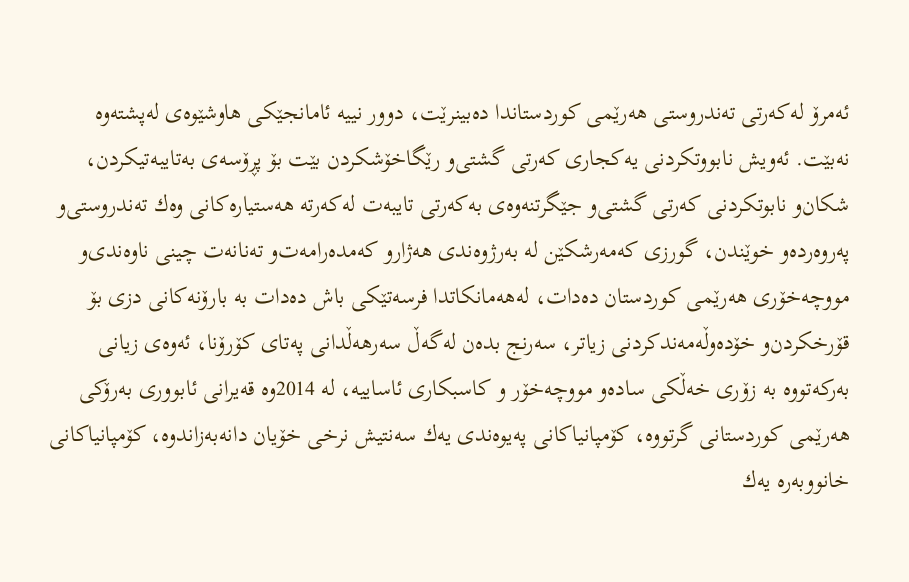ئه‌مرۆ له‌كه‌رتی ته‌ندروستی هه‌رێمی كوردستاندا ده‌بینرێت، دوور نییه‌ ئامانجێكی هاوشێوه‌ی له‌پشته‌وه‌ نه‌بێت. ئه‌ویش نابووتكردنی یه‌كجاری كه‌رتی گشتی‌و رێگاخۆشكردن بێت بۆ پڕۆسه‌ی به‌تایبه‌تیكردن، شكان‌و نابوتكردنی كه‌رتی گشتی‌و جێگرتنه‌وه‌ی به‌كه‌رتی تایبه‌ت له‌كه‌رته‌ هه‌ستیاره‌كانی وه‌ك ته‌ندروستی‌و په‌روه‌رده‌و خوێندن، گورزی كه‌مه‌رشكێن له‌ به‌رژوه‌ندی هه‌ژارو كه‌مده‌رامه‌ت‌و ته‌نانه‌ت چینی ناوه‌ندی‌و مووچه‌خۆری هه‌رێمی كوردستان ده‌دات، له‌هه‌مانكاتدا فرسه‌تێكی باش ده‌دات به‌ بارۆنه‌كانی دزی بۆ قۆرخكردن‌و خۆده‌وڵه‌مه‌ندكردنی زیاتر، سه‌رنج بده‌ن له‌گه‌ڵ سه‌رهه‌ڵدانی په‌تای كۆرۆنا، ئه‌وه‌ی زیانی به‌ركه‌تووه‌ به‌ زۆری خه‌ڵكی ساده‌و مووچه‌خۆر و كاسبكاری ئاساییه‌، له‌ 2014وه‌ قه‌یرانی ئابووری به‌رۆكی هه‌رێمی كوردستانی گرتووه‌، كۆمپانیاكانی په‌یوه‌ندی یه‌ك سه‌نتیش نرخی خۆیان دانه‌به‌زاندوه‌، كۆمپانیاكانی خانووبه‌ره‌ یه‌ك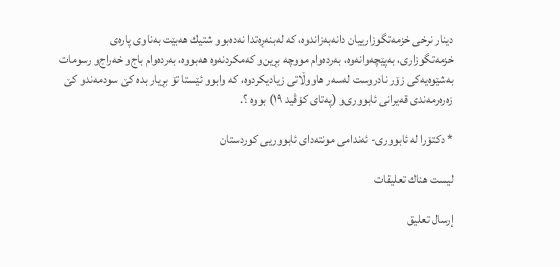دینار نرخی خزمه‌تگوزارییان دانه‌به‌زاندوه‌، كه‌ له‌بنه‌ڕه‌تدا نه‌ده‌بوو شتیك هه‌بێت به‌ناوی پاره‌ی خزمه‌تگوزاری، به‌پێچه‌وانه‌وه‌، به‌رده‌وام مووچه‌ بڕین‌و كه‌مكردنه‌وه‌ هه‌بووه‌، به‌رده‌وام باج‌و خه‌راج‌و رسومات به‌شێوه‌یه‌كی زۆر نادروست له‌سه‌ر هاووڵاتی زیادیكردوه‌، كه‌ وابوو ئێستا تۆ بڕیار بده‌ كێ سودمه‌ندو كێ زه‌ره‌رمه‌ندی قه‌یرانی ئابووری‌و (په‌تای كۆڤید ١٩) بووه‌ ؟.

* دكتۆرا له‌ ئابووری‌- ئه‌ندامی مونته‌دای ئابووریی كوردستان

ليست هناك تعليقات

إرسال تعليق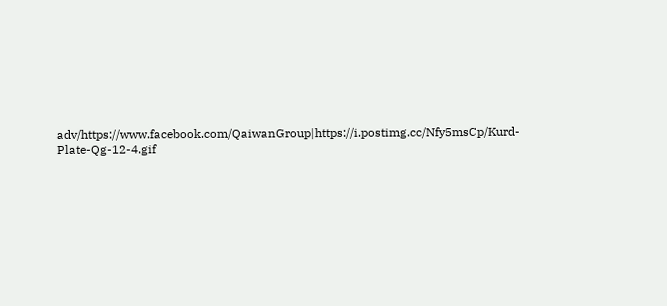adv/https://www.facebook.com/QaiwanGroup|https://i.postimg.cc/Nfy5msCp/Kurd-Plate-Qg-12-4.gif